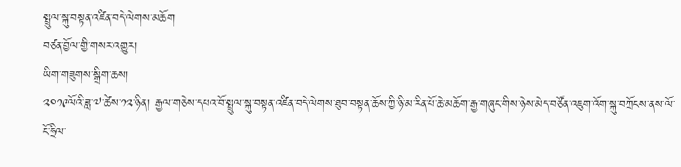སྤྲུལ་སྐུ་བསྟན་འཛིན་བདེ་ལེགས་མཆོག
བཙན་བྱོལ་གྱི་གསར་འགྱུར།
ཡིག་གཟུགས་སྒྲིག་ཆས།
༢༠༡༩ལོའི་ཟླ་༧་ཚེས་༡༢་ཉིན། རྒྱལ་གཅེས་དཔའ་བོ་སྤྲུལ་སྐུ་བསྟན་འཛིན་བདེ་ལེགས་ཐུབ་བསྟན་ཆོས་ཀྱི་ཉི་མ་རིན་པོ་ཆེ་མཆོག་རྒྱ་གཞུང་གིས་ཉེས་མེད་བཙོན་འཇུག་འོག་སྐུ་བཀྲོངས་ནས་ལོ་ངོ་ཧྲིལ་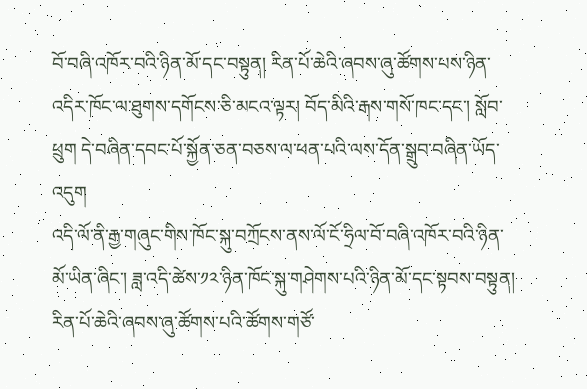བོ་བཞི་འཁོར་བའི་ཉིན་མོ་དང་བསྟུན། རིན་པོ་ཆེའི་ཞབས་ཞུ་ཚོགས་པས་ཉིན་འདིར་ཁོང་ལ་ཐུགས་དགོངས་ཅི་མངའ་ལྟར། བོད་མིའི་རྒས་གསོ་ཁང་དང་། སློབ་ཕྲུག དེ་བཞིན་དབང་པོ་སྐྱོན་ཅན་བཅས་ལ་ཕན་པའི་ལས་དོན་སྒྲུབ་བཞིན་ཡོད་འདུག
འདི་ལོ་ནི་རྒྱ་གཞུང་གིས་ཁོང་སྐུ་བཀྲོངས་ནས་ལོ་ངོ་ཧྲིལ་བོ་བཞི་འཁོར་བའི་ཉིན་མོ་ཡིན་ཞིང་། ཟླ་འདི་ཚེས་༡༢་ཉིན་ཁོང་སྐུ་གཤེགས་པའི་ཉིན་མོ་དང་སྟབས་བསྟུན། རིན་པོ་ཆེའི་ཞབས་ཞུ་ཚོགས་པའི་ཚོགས་གཙོ་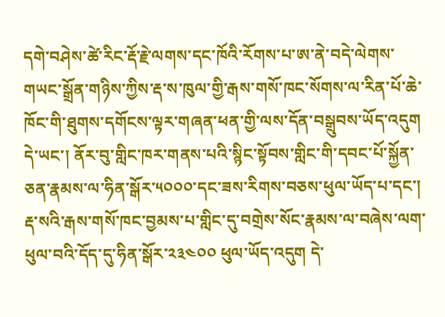དགེ་བཤེས་ཚེ་རིང་རྡོ་རྗེ་ལགས་དང་ཁོའི་རོགས་པ་ཨ་ནེ་བདེ་ལེགས་གཡང་སྒྲོན་གཉིས་ཀྱིས་རྡ་ས་ཁུལ་གྱི་རྒས་གསོ་ཁང་སོགས་ལ་རིན་པོ་ཆེ་ཁོང་གི་ཐུགས་དགོངས་ལྟར་གཞན་ཕན་གྱི་ལས་དོན་བསྒྲུབས་ཡོད་འདུག དེ་ཡང་། ནོར་བུ་གླིང་ཁར་གནས་པའི་སྙིང་སྟོབས་གླིང་གི་དབང་པོ་སྐྱོན་ཅན་རྣམས་ལ་ཧིན་སྒོར་༥༠༠༠་དང་ཟས་རིགས་བཅས་ཕུལ་ཡོད་པ་དང་། རྡ་སའི་རྒས་གསོ་ཁང་བྱམས་པ་གླིང་དུ་བགྲེས་སོང་རྣམས་ལ་བཞེས་ལག་ཕུལ་བའི་དོད་དུ་ཧིན་སྒོར་༢༣༤༠༠ ཕུལ་ཡོད་འདུག དེ་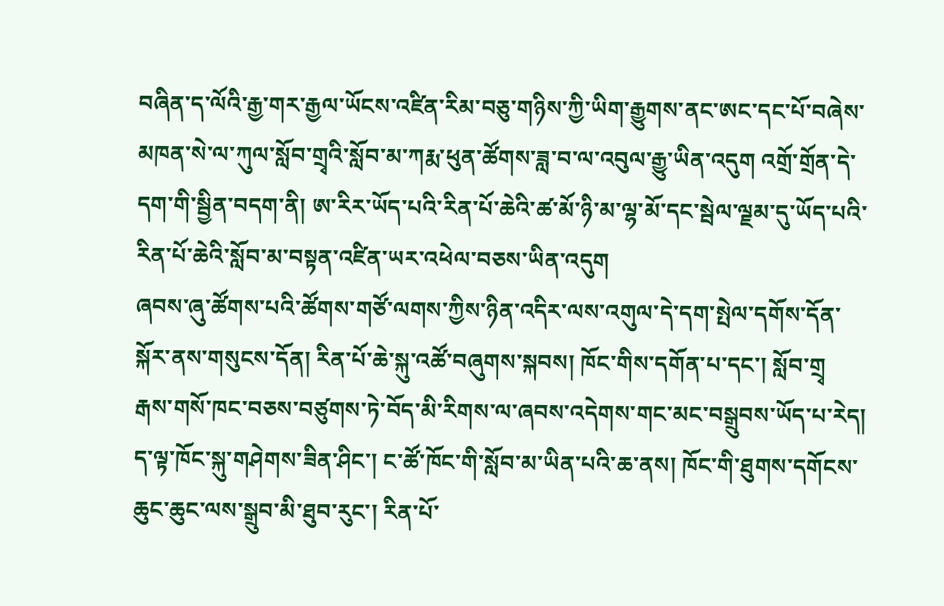བཞིན་ད་ལོའི་རྒྱ་གར་རྒྱལ་ཡོངས་འཛིན་རིམ་བཅུ་གཉིས་ཀྱི་ཡིག་རྒྱུགས་ནང་ཨང་དང་པོ་བཞེས་མཁན་སེ་ལ་ཀུལ་སློབ་གྲྭའི་སློབ་མ་ཀརྨ་ཕུན་ཚོགས་ཟླ་བ་ལ་འབུལ་རྒྱུ་ཡིན་འདུག འགྲོ་གྲོན་དེ་དག་གི་སྦྱིན་བདག་ནི། ཨ་རིར་ཡོད་པའི་རིན་པོ་ཆེའི་ཚ་མོ་ཉི་མ་ལྷ་མོ་དང་སྦེལ་ལྗམ་དུ་ཡོད་པའི་རིན་པོ་ཆེའི་སློབ་མ་བསྟན་འཛིན་ཡར་འཕེལ་བཅས་ཡིན་འདུག
ཞབས་ཞུ་ཚོགས་པའི་ཚོགས་གཙོ་ལགས་ཀྱིས་ཉིན་འདིར་ལས་འགུལ་དེ་དག་སྤེལ་དགོས་དོན་སྐོར་ནས་གསུངས་དོན། རིན་པོ་ཆེ་སྐུ་འཚོ་བཞུགས་སྐབས། ཁོང་གིས་དགོན་པ་དང་། སློབ་གྲྭ རྒས་གསོ་ཁང་བཅས་བཙུགས་ཏེ་བོད་མི་རིགས་ལ་ཞབས་འདེགས་གང་མང་བསྒྲུབས་ཡོད་པ་རེད། ད་ལྟ་ཁོང་སྐུ་གཤེགས་ཟིན་ཤིང་། ང་ཚོ་ཁོང་གི་སློབ་མ་ཡིན་པའི་ཆ་ནས། ཁོང་གི་ཐུགས་དགོངས་ཆུང་ཆུང་ལས་སྒྲུབ་མི་ཐུབ་རུང་། རིན་པོ་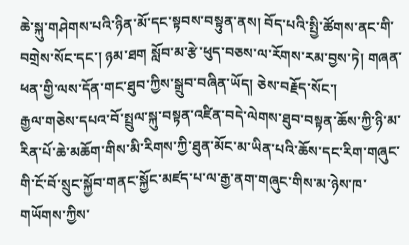ཆེ་སྐུ་གཤེགས་པའི་ཉིན་མོ་དང་སྟབས་བསྟུན་ནས། བོད་པའི་སྤྱི་ཚོགས་ནང་གི་བགྲེས་སོང་དང་། ཉམ་ཐག སློབ་མ་རྩེ་ཕུད་བཅས་ལ་རོགས་རམ་བྱས་ཏེ། གཞན་ཕན་གྱི་ལས་དོན་གང་ཐུབ་ཀྱིས་སྒྲུབ་བཞིན་ཡོད། ཅེས་བརྗོད་སོང་།
རྒྱལ་གཅེས་དཔའ་བོ་སྤྲུལ་སྐུ་བསྟན་འཛིན་བདེ་ལེགས་ཐུབ་བསྟན་ཆོས་ཀྱི་ཉི་མ་རིན་པོ་ཆེ་མཆོག་གིས་མི་རིགས་ཀྱི་ཐུན་མོང་མ་ཡིན་པའི་ཆོས་དང་རིག་གཞུང་གི་ངོ་བོ་སྲུང་སྐྱོབ་གནང་སྐྱོང་མཛད་པ་ལ་རྒྱ་ནག་གཞུང་གིས་མ་ཉེས་ཁ་གཡོགས་ཀྱིས་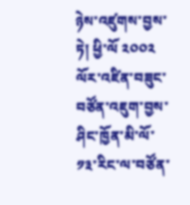ཉེས་འཛུགས་བྱས་ཏེ། ཕྱི་ལོ ༢༠༠༢ ལོར་འཛིན་བཟུང་བཙོན་འཇུག་བྱས་ཤིང་ཁྱོན་མི་ལོ་༡༣་རིང་ལ་བཙོན་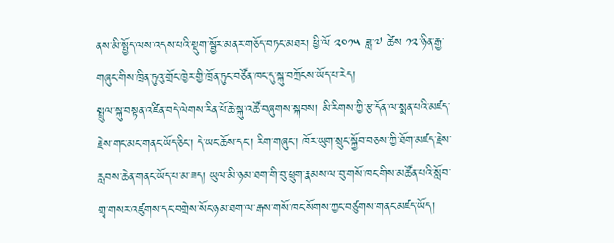ནས་མི་སྤྱོད་ལས་འདས་པའི་སྡུག་སྦྱོར་མནར་གཅོད་བཏང་མཐར། ཕྱི་ལོ ༢༠༡༥ ཟླ་༧ ཚེས ༡༢་ཉིན་རྒྱ་གཞུང་གིས་ཁྲིན་ཏུའུ་གྲོང་ཁྱེར་གྱི་ཁྲོན་ཏུང་བཙོན་ཁང་དུ་སྐུ་བཀྲོངས་ཡོད་པ་རེད།
སྤྲུལ་སྐུ་བསྟན་འཛིན་བདེ་ལེགས་རིན་པོ་ཆེ་སྐུ་འཚོ་བཞུགས་སྐབས། མི་རིགས་ཀྱི་རྩ་དོན་ལ་སྨན་པའི་མཛད་རྗེས་གང་མང་གནང་ཡོད་ཅིང་། དེ་ཡང་ཆོས་དང་། རིག་གཞུང་། ཁོར་ཡུག་སྲུང་སྐྱོབ་བཅས་ཀྱི་ཐོག་མཛད་རྗེས་རླབས་ཆེན་གནང་ཡོད་པ་མ་ཟད། ཡུལ་མི་ཉམ་ཐག་གི་བུ་ཕྲུག་རྣམས་ལ་བུ་གསོ་ཁང་གིས་མཚོན་པའི་སློབ་གྲྭ་གསར་འཛུགས་དང་བགྲེས་སོང་ཉམ་ཐག་ལ་རྒས་གསོ་ཁང་སོགས་ཀྱང་བཙུགས་གནང་མཛད་ཡོད།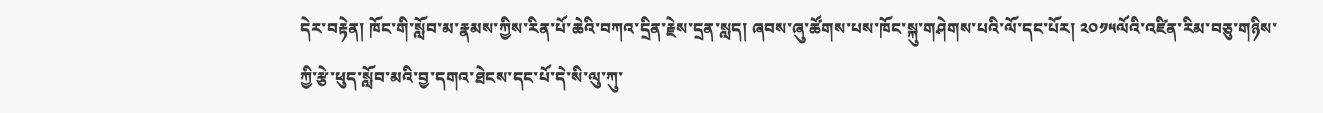དེར་བརྟེན། ཁོང་གི་སློབ་མ་རྣམས་ཀྱིས་རིན་པོ་ཆེའི་བཀའ་དྲིན་རྗེས་དྲན་སླད། ཞབས་ཞུ་ཚོགས་པས་ཁོང་སྐུ་གཤེགས་པའི་ལོ་དང་པོར། ༢༠༡༥ལོའི་འཛིན་རིམ་བཅུ་གཉིས་ཀྱི་རྩེ་ཕུད་སློབ་མའི་བྱ་དགའ་ཐེངས་དང་པོ་དེ་སི་ལུ་ཀུ་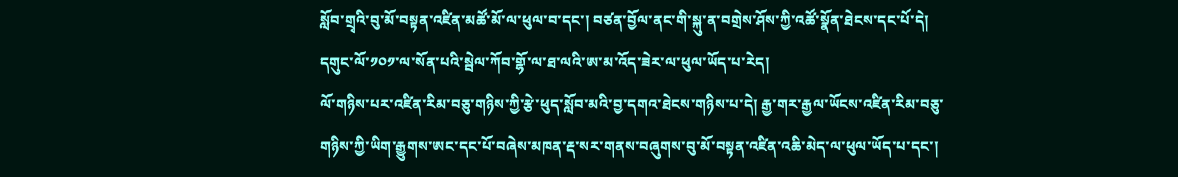སློབ་གྲྭའི་བུ་མོ་བསྟན་འཛིན་མཚོ་མོ་ལ་ཕུལ་བ་དང་། བཙན་བྱོལ་ནང་གི་སྐུ་ན་བགྲེས་ཤོས་ཀྱི་འཚོ་སྣོན་ཐེངས་དང་པོ་དེ། དགུང་ལོ་༡༠༡་ལ་སོན་པའི་སྦེལ་ཀོབ་གྷོ་ལ་ཐ་ལའི་ཨ་མ་འོད་ཟེར་ལ་ཕུལ་ཡོད་པ་རེད།
ལོ་གཉིས་པར་འཛིན་རིམ་བཅུ་གཉིས་ཀྱི་རྩེ་ཕུད་སློབ་མའི་བྱ་དགའ་ཐེངས་གཉིས་པ་དེ། རྒྱ་གར་རྒྱལ་ཡོངས་འཛིན་རིམ་བཅུ་གཉིས་ཀྱི་ཡིག་རྒྱུགས་ཨང་དང་པོ་བཞེས་མཁན་རྡ་སར་གནས་བཞུགས་བུ་མོ་བསྟན་འཛིན་འཆི་མེད་ལ་ཕུལ་ཡོད་པ་དང་།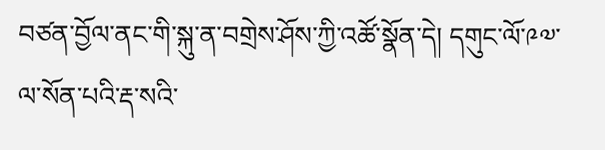བཙན་བྱོལ་ནང་གི་སྐུ་ན་བགྲེས་ཤོས་ཀྱི་འཚོ་སྣོན་དེ། དགུང་ལོ་༩༧་ལ་སོན་པའི་རྡ་སའི་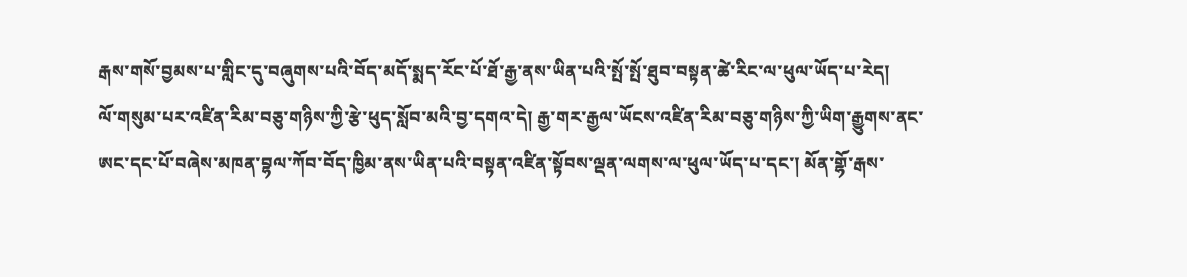རྒས་གསོ་བྱམས་པ་གླིང་དུ་བཞུགས་པའི་བོད་མདོ་སྨད་རོང་པོ་ཐོ་རྒྱ་ནས་ཡིན་པའི་སྤོ་སྤོ་ཐུབ་བསྟན་ཚེ་རིང་ལ་ཕུལ་ཡོད་པ་རེད།
ལོ་གསུམ་པར་འཛིན་རིམ་བཅུ་གཉིས་ཀྱི་རྩེ་ཕུད་སློབ་མའི་བྱ་དགའ་དེ། རྒྱ་གར་རྒྱལ་ཡོངས་འཛིན་རིམ་བཅུ་གཉིས་ཀྱི་ཡིག་རྒྱུགས་ནང་ཨང་དང་པོ་བཞེས་མཁན་བྷལ་ཀོབ་བོད་ཁྱིམ་ནས་ཡིན་པའི་བསྟན་འཛིན་སྟོབས་ལྡན་ལགས་ལ་ཕུལ་ཡོད་པ་དང་། མོན་གྷོ་རྒས་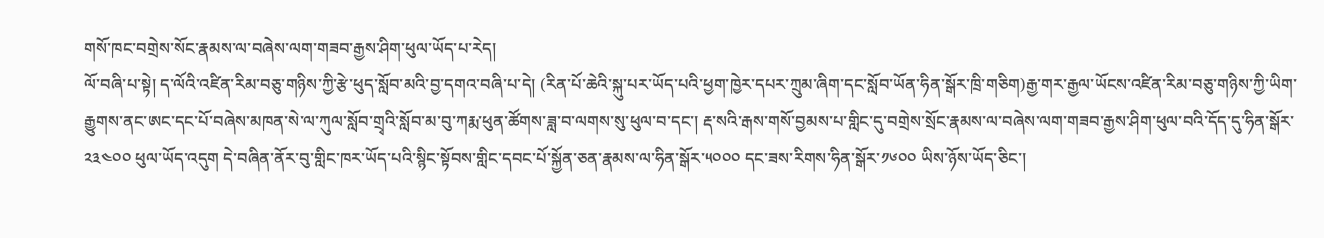གསོ་ཁང་བགྲེས་སོང་རྣམས་ལ་བཞེས་ལག་གཟབ་རྒྱས་ཤིག་ཕུལ་ཡོད་པ་རེད།
ལོ་བཞི་པ་སྟེ། ད་ལོའི་འཛིན་རིམ་བཅུ་གཉིས་ཀྱི་རྩེ་ཕུད་སློབ་མའི་བྱ་དགའ་བཞི་པ་དེ། (རིན་པོ་ཆེའི་སྐུ་པར་ཡོད་པའི་ཕྱག་ཁྱེར་དཔར་ཀྲུམ་ཞིག་དང་སློབ་ཡོན་ཧིན་སྒོར་ཁྲི་གཅིག)རྒྱ་གར་རྒྱལ་ཡོངས་འཛིན་རིམ་བཅུ་གཉིས་ཀྱི་ཡིག་རྒྱུགས་ནང་ཨང་དང་པོ་བཞེས་མཁན་སེ་ལ་ཀུལ་སློབ་གྲྭའི་སློབ་མ་བུ་ཀརྨ་ཕུན་ཚོགས་ཟླ་བ་ལགས་སུ་ཕུལ་བ་དང་། རྡ་སའི་རྒས་གསོ་བྱམས་པ་གླིང་དུ་བགྲེས་སྲོང་རྣམས་ལ་བཞེས་ལག་གཟབ་རྒྱས་ཤིག་ཕུལ་བའི་དོད་དུ་ཧིན་སྒོར་༢༣༤༠༠ ཕུལ་ཡོད་འདུག དེ་བཞིན་ནོར་བུ་གླིང་ཁར་ཡོད་པའི་སྙིང་སྟོབས་གླིང་དབང་པོ་སྐྱོན་ཅན་རྣམས་ལ་ཧིན་སྒོར་༥༠༠༠ དང་ཟས་རིགས་ཧིན་སྒོར་༡༦༠༠ ཡིས་ཉོས་ཡོད་ཅིང་།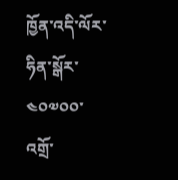ཁྱོན་འདི་ལོར་ཧིན་སྒོར་ ༤༠༧༠༠་འགྲོ་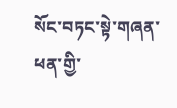སོང་བཏང་སྟེ་གཞན་ཕན་གྱི་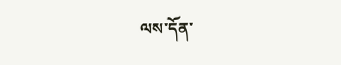ལས་དོན་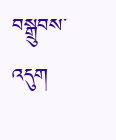བསྒྲུབས་འདུག